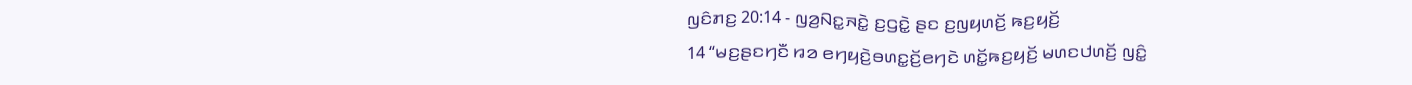ꤜꤢꤨꤊꤢ꤬ 20:14 - ꤜꤤ꤬ꤡꤢ꤭ꤏꤢꤧ꤭ ꤢ꤬ꤞꤢꤧ꤭ ꤔꤢ ꤢ꤬ꤜꤟꤛꤢꤩ꤬ ꤒꤢ꤬ꤟꤢꤩ꤬
14 “ꤗꤢ꤬ꤔꤢꤚꤢꤪ ꤙꤤ ꤕꤚꤟꤢꤧ꤬ꤋꤛꤢ꤭ꤢꤩ꤬ꤕꤚꤢꤧ ꤛꤢꤩ꤭ꤒꤢ꤬ꤟꤢꤩ꤬ ꤗꤛꤢꤓꤛꤢꤩ꤬ ꤜꤢꤨ꤭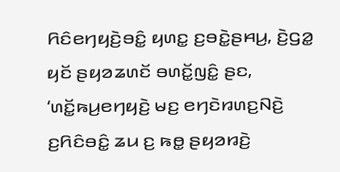ꤖꤢꤨꤕꤚꤟꤢꤧ꤬ꤋꤢꤨ꤭ ꤟꤛꤢ꤭ ꤢ꤬ꤋꤢꤧ꤭ꤔꤌꤣ꤬, ꤢꤧ꤬ꤞꤤ꤭ ꤟꤢꤩ ꤔꤟꤤꤘꤛꤢꤩ ꤋꤛꤢꤩ꤭ꤜꤢꤨ꤭ ꤔꤢ, ‘ꤛꤢꤩ꤭ꤒꤣ꤬ꤕꤚꤟꤢꤧ꤬ ꤗꤢ꤬ ꤕꤚꤢꤧꤙꤛꤢ꤬ꤡꤢꤧ꤬ ꤢ꤬ꤖꤢꤨꤋꤢꤨ꤭ ꤘꤣ ꤢ꤬ ꤒꤥ꤭ ꤔꤟꤤꤙꤢꤧ꤬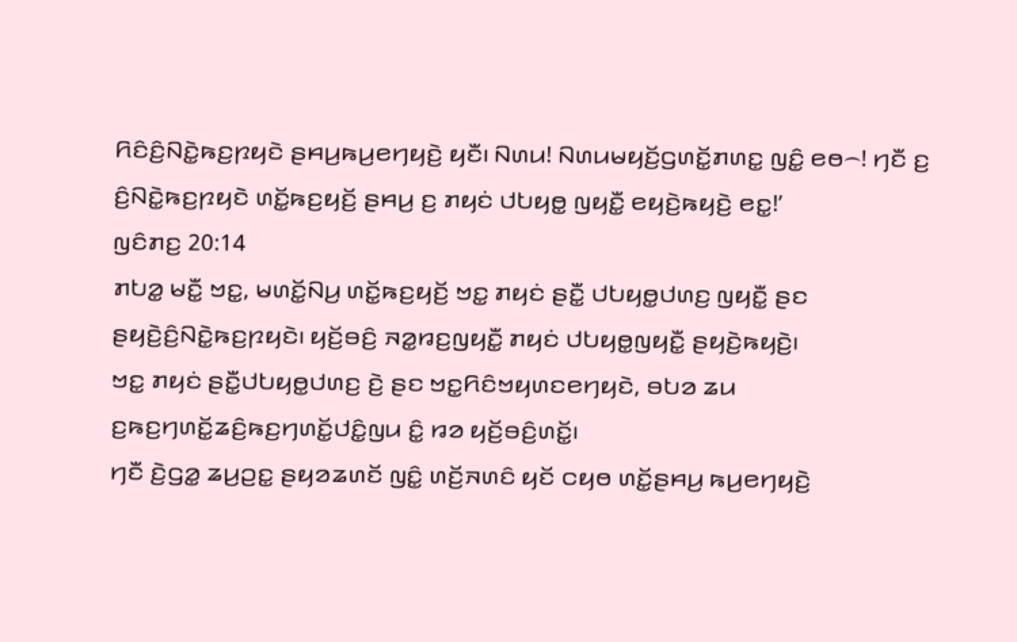ꤖꤢꤨꤢꤨ꤬ꤡꤢꤧ꤭ꤒꤢ꤬ꤐꤟꤢꤧ ꤔꤌꤣ꤬ꤒꤣ꤬ꤕꤚꤟꤢꤧ꤬ ꤟꤢꤪ꤯ ꤡꤛꤣ! ꤡꤛꤣꤗꤟꤢꤩ꤬ꤞꤛꤢꤩ꤭ꤊꤛꤢ꤭ ꤜꤢꤨ꤭ ꤕꤥ꤮! ꤚꤢꤪ ꤢ꤬ ꤢꤨ꤬ꤡꤢꤧ꤭ꤒꤢ꤬ꤐꤟꤢꤧ ꤛꤢꤩ꤭ꤒꤢ꤬ꤟꤢꤩ꤬ ꤔꤌꤣ꤬ ꤢ꤬ ꤊꤟꤢꤦ ꤓꤝꤟꤥ꤭ ꤜꤟꤢꤪ꤭ ꤕꤟꤢꤧ꤬ꤒꤟꤢꤧ꤬ ꤕꤢ꤭!’
ꤜꤢꤨꤊꤢ꤬ 20:14
ꤊꤝꤤ꤭ ꤗꤢꤪ꤭ ꤠꤢ꤭, ꤗꤛꤢꤩ꤭ꤡꤣ꤬ ꤛꤢꤩ꤭ꤒꤢ꤬ꤟꤢꤩ꤬ ꤠꤢ꤭ ꤊꤟꤢꤦ ꤔꤢꤪ꤭ ꤓꤝꤟꤥ꤭ꤓꤛꤢ꤬ ꤜꤟꤢꤪ꤭ ꤔꤢ ꤔꤟꤢꤧ꤬ꤢꤨ꤬ꤡꤢꤧ꤭ꤒꤢ꤬ꤐꤟꤢꤧ꤯ ꤟꤢꤩ꤬ꤋꤢꤨ꤬ ꤏꤤ꤭ꤙꤢ꤬ꤜꤟꤢꤪ꤭ ꤊꤟꤢꤦ ꤓꤝꤟꤥ꤭ꤜꤟꤢꤪ꤭ ꤔꤟꤢꤧ꤬ꤒꤟꤢꤧ꤬꤯
ꤠꤢ꤭ ꤊꤟꤢꤦ ꤔꤢꤪ꤭ꤓꤝꤟꤥ꤭ꤓꤛꤢ꤬ ꤢꤧ꤬ ꤔꤢ ꤠꤢ꤭ꤖꤢꤨꤠꤟꤛꤢꤕꤚꤟꤢꤧ, ꤋꤝꤤ ꤘꤣ ꤢ꤬ꤒꤢ꤬ꤚꤛꤢꤩ꤭ꤘꤢꤨ꤬ꤒꤢ꤬ꤚꤛꤢꤩ꤭ꤓꤢꤨ꤭ꤜꤣ ꤢꤨ꤭ ꤙꤤ ꤟꤢꤩ꤬ꤋꤢꤨ꤬ꤛꤢꤩ꤭꤯
ꤚꤢꤪ ꤢꤧ꤬ꤞꤤ꤭ ꤘꤣ꤬ꤑꤢ꤭ ꤔꤟꤤꤘꤛꤢꤩ ꤜꤢꤨ꤭ ꤛꤢꤩ꤬ꤏꤛꤢꤨ ꤟꤢꤩ ꤍꤟꤥ ꤛꤢꤩ꤭ꤔꤌꤣ꤬ ꤒꤣ꤬ꤕꤚꤟꤢꤧ꤬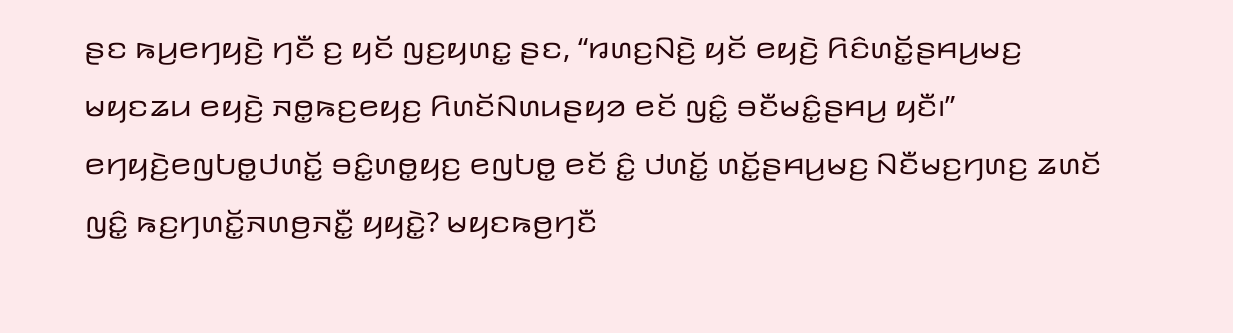ꤔꤢ ꤒꤣ꤬ꤕꤚꤟꤢꤧ꤬ ꤚꤢꤪ ꤢ꤬ ꤟꤢꤩ ꤜꤢ꤬ꤟꤛꤢ꤭ ꤔꤢ, “ꤙꤛꤢ꤬ꤡꤢꤧ꤬ ꤟꤢꤩ ꤕꤟꤢꤧ꤬ ꤖꤢꤨꤛꤢꤩ꤭ꤔꤌꤣ꤬ꤗꤢ꤬ ꤗꤟꤢꤘꤣ ꤕꤟꤢꤧ꤬ ꤏꤥ꤭ꤒꤢ꤬ꤕꤟꤢ꤬ ꤖꤛꤢꤩꤡꤛꤣꤔꤟꤤ ꤕꤢꤩ ꤜꤢꤨ꤭ ꤋꤢꤪꤗꤢꤨ꤭ꤔꤌꤣ꤬ ꤟꤢꤪ꤯”
ꤕꤚꤟꤢꤧ꤬ꤕꤜꤝꤥ꤭ꤓꤛꤢꤩ꤭ ꤋꤢꤨ꤭ꤛꤥ꤭ꤟꤢ꤬ ꤕꤜꤝꤥ꤭ ꤕꤢꤩ ꤢꤨ꤭ ꤓꤛꤢꤩ꤭ ꤛꤢꤩ꤭ꤔꤌꤣ꤬ꤗꤢ꤬ ꤡꤢꤪꤗꤢ꤬ꤚꤛꤢ꤬ ꤘꤛꤢꤩ ꤜꤢꤨ꤭ ꤒꤢ꤬ꤚꤛꤢꤩ꤭ꤏꤛꤥ꤬ꤏꤢꤪ꤭ ꤟꤟꤢꤧ꤭? ꤗꤟꤢꤒꤥ꤬ꤚꤢꤪ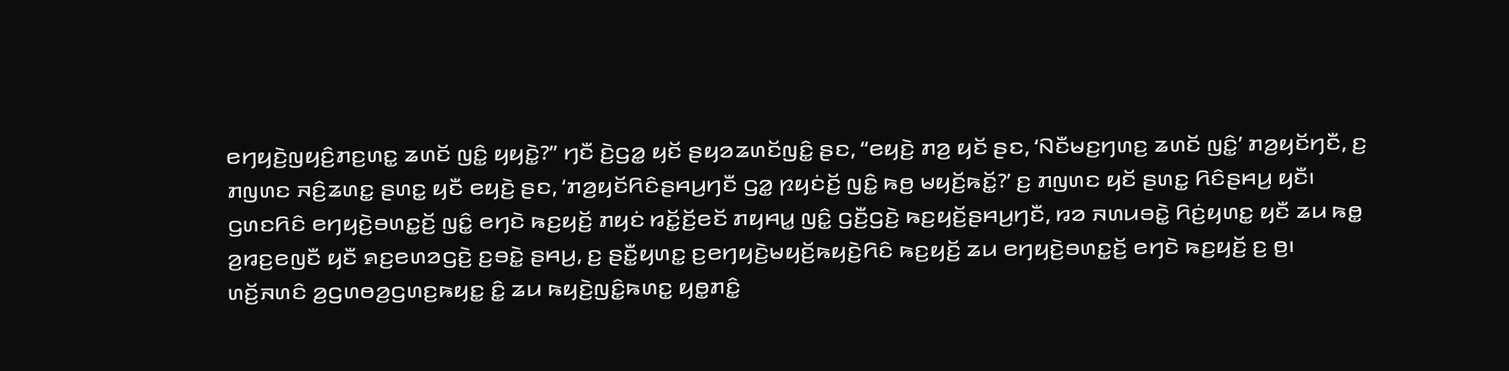ꤕꤚꤟꤢꤧ꤬ꤜꤟꤢꤨ꤬ꤊꤢ꤬ꤛꤢ꤭ ꤘꤛꤢꤩ ꤜꤢꤨ꤭ ꤟꤟꤢꤧ꤭?” ꤚꤢꤪ ꤢꤧ꤬ꤞꤤ꤭ ꤟꤢꤩ ꤔꤟꤤꤘꤛꤢꤩꤜꤢꤨ꤭ ꤔꤢ, “ꤕꤟꤢꤧ꤬ ꤊꤤ꤬ ꤟꤢꤩ ꤔꤢ, ‘ꤡꤢꤪꤗꤢ꤬ꤚꤛꤢ꤬ ꤘꤛꤢꤩ ꤜꤢꤨ꤭’ ꤊꤤ꤬ꤟꤢꤩꤚꤢꤪ, ꤢ꤬ ꤊꤜꤛꤢ ꤏꤢꤨ꤬ꤘꤛꤢ꤭ ꤔꤛꤢ꤭ ꤟꤢꤪ ꤕꤟꤢꤧ꤬ ꤔꤢ, ‘ꤊꤤ꤬ꤟꤢꤩꤖꤢꤨꤔꤌꤣ꤬ꤚꤢꤪ ꤞꤤ꤭ ꤐꤟꤢꤦꤢꤩ꤬ ꤜꤢꤨ꤭ ꤒꤥ꤬ ꤗꤟꤢꤩ꤬ꤒꤢꤩ꤭?’ ꤢ꤬ ꤊꤜꤛꤢ ꤟꤢꤩ ꤔꤛꤢ꤭ ꤖꤢꤨꤔꤌꤣ꤬ ꤟꤢꤪ꤯
ꤞꤛꤢꤖꤢꤨ ꤕꤚꤟꤢꤧ꤬ꤋꤛꤢ꤭ꤢꤩ꤬ ꤜꤢꤨ꤭ ꤕꤚꤢꤧ ꤒꤢ꤬ꤟꤢꤩ꤬ ꤊꤟꤢꤦ ꤙꤢꤩ꤭ꤢꤩ꤬ꤕꤢꤩ ꤊꤟꤌꤣ꤭ ꤜꤢꤨ꤭ ꤞꤢꤪ꤬ꤞꤢꤧ꤬ ꤒꤢ꤬ꤟꤢꤩ꤬ꤔꤌꤣ꤬ꤚꤢꤪ, ꤙꤤ ꤏꤛꤣꤋꤢꤧ꤭ ꤖꤢꤦ꤬ꤟꤛꤢ꤭ ꤟꤢꤪ ꤘꤣ ꤒꤥ꤭ ꤤ꤬ꤙꤢ꤬ꤕꤜꤢꤪ ꤟꤢꤪ ꤎꤢ꤬ꤕꤛꤤꤞꤢꤧ꤬ ꤢ꤬ꤋꤢꤧ꤭ ꤔꤌꤣ꤬, ꤢ꤬ ꤔꤢꤪ꤭ꤟꤛꤢ꤭ ꤢ꤬ꤕꤚꤟꤢꤧ꤬ꤗꤟꤢꤩ꤬ꤒꤟꤢꤧ꤬ꤖꤢꤨ ꤒꤢ꤬ꤟꤢꤩ꤬ ꤘꤣ ꤕꤚꤟꤢꤧ꤬ꤋꤛꤢ꤭ꤢꤩ꤬ ꤕꤚꤢꤧ ꤒꤢ꤬ꤟꤢꤩ꤬ ꤢ꤬ ꤥ꤬꤯
ꤛꤢꤩ꤬ꤏꤛꤢꤨ ꤤ꤬ꤞꤛꤥꤤ꤬ꤞꤛꤢ꤬ꤒꤟꤢ꤭ ꤢꤨ꤭ ꤘꤣ ꤒꤟꤢꤧ꤬ꤜꤢꤨ꤭ꤒꤛꤢ꤭ ꤟꤥ꤭ꤊꤢꤨ꤭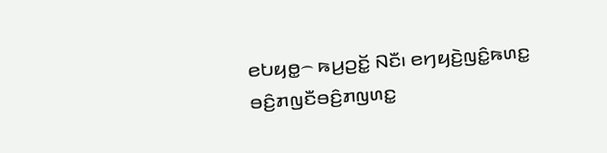ꤕꤝꤟꤥ꤭꤮ ꤒꤣ꤬ꤑꤢꤩ꤭ ꤡꤢꤪ꤯ ꤕꤚꤟꤢꤧ꤬ꤜꤢꤨ꤭ꤒꤛꤢ꤭ ꤋꤢꤨ꤬ꤊꤜꤢꤪꤋꤢꤨ꤬ꤊꤜꤛꤢ꤭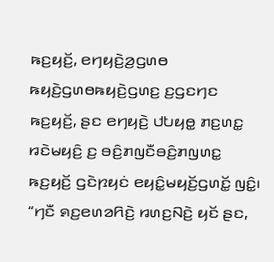ꤒꤢ꤬ꤟꤢꤩ꤬, ꤕꤚꤟꤢꤧ꤬ꤤ꤬ꤞꤛꤥ ꤒꤟꤢꤧ꤬ꤞꤛꤥꤒꤟꤢꤧ꤬ꤞꤛꤢ꤬ ꤢ꤬ꤞꤢꤚꤢ ꤒꤢ꤬ꤟꤢꤩ꤬, ꤔꤢ ꤕꤚꤟꤢꤧ꤬ ꤓꤝꤟꤥ꤭ ꤊꤢ꤬ꤛꤢ꤭ ꤙꤢꤧꤗꤟꤢꤨ꤬ ꤢ꤬ ꤋꤢꤨ꤬ꤊꤜꤢꤪꤋꤢꤨ꤬ꤊꤜꤛꤢ꤭ ꤒꤢ꤬ꤟꤢꤩ꤬ ꤞꤢꤧꤐꤟꤢꤦ ꤕꤟꤢꤨ꤭ꤗꤟꤢꤩ꤬ꤞꤛꤢꤩ꤭ ꤜꤢꤨ꤭꤯
“ꤚꤢꤪ ꤎꤢ꤬ꤕꤛꤤꤖꤢꤧ꤬ ꤙꤛꤢ꤬ꤡꤢꤧ꤬ ꤟꤢꤩ ꤔꤢ,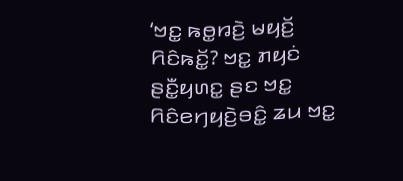‘ꤠꤢ꤭ ꤒꤥ꤭ꤙꤢꤧ꤬ ꤗꤟꤢꤩ꤬ ꤖꤢꤨꤒꤢꤩ꤭? ꤠꤢ꤭ ꤊꤟꤢꤦ ꤔꤢꤪ꤭ꤟꤛꤢ꤭ ꤔꤢ ꤠꤢ꤭ ꤖꤢꤨꤕꤚꤟꤢꤧ꤬ꤋꤢꤨ꤭ ꤘꤣ ꤠꤢ꤭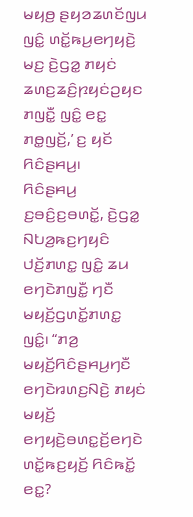ꤗꤟꤥ꤬ ꤔꤟꤤꤘꤛꤢꤩꤜꤣ ꤜꤢꤨ꤭ ꤛꤢꤩ꤭ꤒꤣ꤬ꤕꤚꤟꤢꤧ꤬ ꤗꤢ꤬ ꤢꤧ꤬ꤞꤤ꤭ ꤊꤟꤢꤦ ꤘꤛꤢ꤬ꤘꤢꤨ꤬ꤐꤟꤢꤦꤑꤟꤢ ꤊꤜꤢꤪ꤭ ꤜꤢꤨ꤭ ꤕꤢ꤭ ꤊꤥ꤭ꤜꤢꤩ꤬,’ ꤢ꤬ ꤟꤢꤩ ꤖꤢꤨꤔꤌꤣ꤬꤯
ꤖꤢꤨꤔꤌꤣ꤬ ꤢ꤬ꤋꤢꤨ꤬ꤢ꤬ꤋꤛꤢꤩ꤭, ꤢꤧ꤬ꤞꤤ꤭ ꤡꤝꤤ꤬ꤒꤢ꤬ꤚꤟꤢꤨ ꤓꤢꤩ꤬ꤊꤛꤢ꤭ ꤜꤢꤨ꤭ ꤘꤣ ꤕꤚꤢꤧꤊꤜꤢꤪ꤭ ꤚꤢꤪ ꤗꤟꤢꤩ꤬ꤞꤛꤢꤩ꤭ꤊꤛꤢ꤭ ꤜꤢꤨ꤭꤯ “ꤊꤤ꤬ ꤗꤟꤢꤩ꤬ꤖꤢꤨꤔꤌꤣ꤬ꤚꤢꤪ ꤕꤚꤢꤧꤙꤛꤢ꤬ꤡꤢꤧ꤬ ꤊꤟꤢꤦ ꤗꤟꤢꤩ꤬ ꤕꤚꤟꤢꤧ꤬ꤋꤛꤢ꤭ꤢꤩ꤬ꤕꤚꤢꤧ ꤛꤢꤩ꤭ꤒꤢ꤬ꤟꤢꤩ꤬ ꤖꤢꤨꤒꤢꤩ꤭ ꤕꤢ꤭?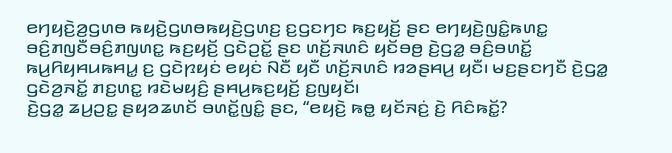ꤕꤚꤟꤢꤧ꤬ꤤ꤬ꤞꤛꤥ ꤒꤟꤢꤧ꤬ꤞꤛꤥꤒꤟꤢꤧ꤬ꤞꤛꤢ꤬ ꤢ꤬ꤞꤢꤚꤢ ꤒꤢ꤬ꤟꤢꤩ꤬ ꤔꤢ ꤕꤚꤟꤢꤧ꤬ꤜꤢꤨ꤭ꤒꤛꤢ꤭ ꤋꤢꤨ꤬ꤊꤜꤢꤪꤋꤢꤨ꤬ꤊꤜꤛꤢ꤭ ꤒꤢ꤬ꤟꤢꤩ꤬ ꤞꤢꤧꤑꤢꤩ꤭ ꤔꤢ ꤛꤢꤩ꤬ꤏꤛꤢꤨ ꤟꤢꤩꤋꤥ꤬ ꤢꤧ꤬ꤞꤤ꤭ ꤋꤢꤨ꤬ꤋꤛꤢꤩ꤭ ꤒꤣ꤬ꤖꤟꤌꤣꤒꤌꤣ꤭ ꤢ꤬ ꤞꤢꤧꤐꤟꤢꤦ ꤕꤟꤢꤦ ꤡꤢꤪ ꤟꤢꤪ ꤛꤢꤩ꤬ꤏꤛꤢꤨ ꤙꤤꤔꤌꤣ꤬ ꤟꤢꤪ꤯ ꤗꤢ꤬ꤔꤢꤚꤢꤪ ꤢꤧ꤬ꤞꤤ꤭ ꤞꤢꤧꤤ꤬ꤏꤢꤩ꤭ ꤊꤢ꤬ꤛꤢ꤭ ꤙꤢꤧꤗꤟꤢꤨ꤬ ꤔꤌꤣ꤬ꤒꤢ꤬ꤟꤢꤩ꤬ ꤢ꤬ꤜꤟꤢꤩ꤯
ꤢꤧ꤬ꤞꤤ꤭ ꤘꤣ꤬ꤑꤢ꤭ ꤔꤟꤤꤘꤛꤢꤩ ꤋꤛꤢꤩ꤭ꤜꤢꤨ꤭ ꤔꤢ, “ꤕꤟꤢꤧ꤬ ꤒꤥ꤭ ꤟꤢꤩꤏꤢꤦ꤬ ꤢꤧ꤬ ꤖꤢꤨꤒꤢꤩ꤭?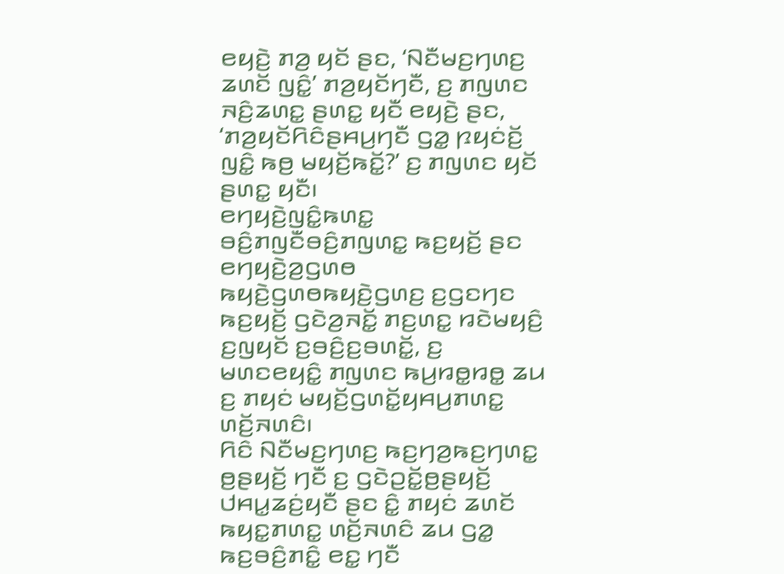ꤕꤟꤢꤧ꤬ ꤊꤤ꤬ ꤟꤢꤩ ꤔꤢ, ‘ꤡꤢꤪꤗꤢ꤬ꤚꤛꤢ꤬ ꤘꤛꤢꤩ ꤜꤢꤨ꤭’ ꤊꤤ꤬ꤟꤢꤩꤚꤢꤪ, ꤢ꤬ ꤊꤜꤛꤢ ꤏꤢꤨ꤬ꤘꤛꤢ꤭ ꤔꤛꤢ꤭ ꤟꤢꤪ ꤕꤟꤢꤧ꤬ ꤔꤢ, ‘ꤊꤤ꤬ꤟꤢꤩꤖꤢꤨꤔꤌꤣ꤬ꤚꤢꤪ ꤞꤤ꤭ ꤐꤟꤢꤦꤢꤩ꤬ ꤜꤢꤨ꤭ ꤒꤥ꤬ ꤗꤟꤢꤩ꤬ꤒꤢꤩ꤭?’ ꤢ꤬ ꤊꤜꤛꤢ ꤟꤢꤩ ꤔꤛꤢ꤭ ꤟꤢꤪ꤯
ꤕꤚꤟꤢꤧ꤬ꤜꤢꤨ꤭ꤒꤛꤢ꤭ ꤋꤢꤨ꤬ꤊꤜꤢꤪꤋꤢꤨ꤬ꤊꤜꤛꤢ꤭ ꤒꤢ꤬ꤟꤢꤩ꤬ ꤔꤢ ꤕꤚꤟꤢꤧ꤬ꤤ꤬ꤞꤛꤥ ꤒꤟꤢꤧ꤬ꤞꤛꤥꤒꤟꤢꤧ꤬ꤞꤛꤢ꤬ ꤢ꤬ꤞꤢꤚꤢ ꤒꤢ꤬ꤟꤢꤩ꤬ ꤞꤢꤧꤤ꤬ꤏꤢꤩ꤭ ꤊꤢ꤬ꤛꤢ꤭ ꤙꤢꤧꤗꤟꤢꤨ꤬ ꤢ꤬ꤜꤟꤢꤩ ꤢ꤬ꤋꤢꤨ꤬ꤢ꤬ꤋꤛꤢꤩ꤭, ꤢ꤬ ꤗꤛꤢꤕꤟꤢꤨ꤭ ꤊꤜꤛꤢ ꤒꤣ꤬ꤙꤥ꤭ꤙꤥ꤭ ꤘꤣ ꤢ꤬ ꤊꤟꤢꤦ ꤗꤟꤢꤩ꤬ꤞꤛꤢꤩ꤭ꤟꤌꤣ꤬ꤊꤛꤢ꤭ ꤛꤢꤩ꤬ꤏꤛꤢꤨ꤯
ꤖꤢꤨ ꤡꤢꤪꤗꤢ꤬ꤚꤛꤢ꤬ ꤒꤢ꤬ꤚꤤ꤬ꤒꤢ꤬ꤚꤛꤢ꤭ ꤥ꤬ꤔꤟꤢꤩ꤬ ꤚꤢꤪ ꤢ꤬ ꤞꤢꤧꤑꤢꤩ꤭ꤥ꤬ꤔꤟꤢꤩ꤬ ꤓꤌꤣ꤭ꤘꤢꤦ꤬ꤟꤢꤪ ꤔꤢ ꤢꤨ꤭ ꤊꤟꤢꤦ ꤘꤛꤢꤩ ꤒꤟꤢ꤭ꤊꤛꤢ꤭ ꤛꤢꤩ꤬ꤏꤛꤢꤨ ꤘꤣ ꤞꤤ꤭ ꤒꤢ꤬ꤋꤢꤨ꤬ꤊꤢꤨ꤭ ꤕꤢ꤭ ꤚꤢꤪ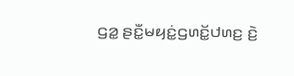ꤞꤤ꤭ ꤔꤢꤪ꤭ꤗꤟꤢꤦ꤭ꤞꤛꤢꤩ꤭ꤓꤛꤢ꤬ ꤢꤧ꤬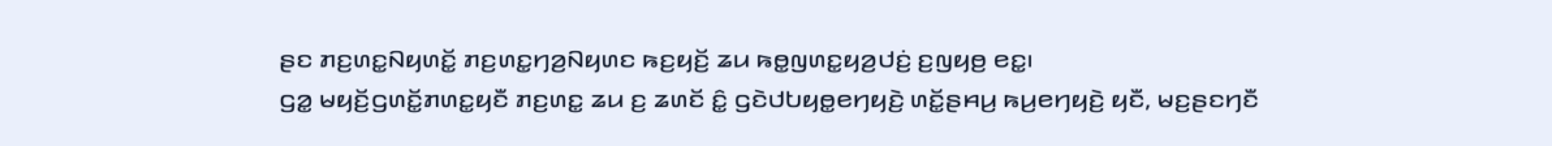ꤔꤢ ꤊꤢ꤬ꤛꤢ꤭ꤡꤟꤛꤢꤩ꤭ ꤊꤢ꤬ꤛꤢ꤭ꤚꤤ꤬ꤡꤟꤛꤢ ꤒꤢ꤬ꤟꤢꤩ꤬ ꤘꤣ ꤒꤥ꤭ꤜꤛꤢ꤭ꤟꤤ꤬ꤓꤢꤦ꤬ ꤢ꤬ꤜꤟꤥ꤬ ꤕꤢ꤭꤯
ꤞꤤ꤭ ꤗꤟꤢꤩ꤬ꤞꤛꤢꤩ꤭ꤊꤛꤢ꤭ꤟꤢꤪ ꤊꤢ꤬ꤛꤢ꤭ ꤘꤣ ꤢ꤬ ꤘꤛꤢꤩ ꤢꤨ꤭ ꤞꤢꤧꤓꤝꤟꤥ꤭ꤕꤚꤟꤢꤧ꤬ ꤛꤢꤩ꤭ꤔꤌꤣ꤬ ꤒꤣ꤬ꤕꤚꤟꤢꤧ꤬ ꤟꤢꤪ, ꤗꤢ꤬ꤔꤢꤚꤢꤪ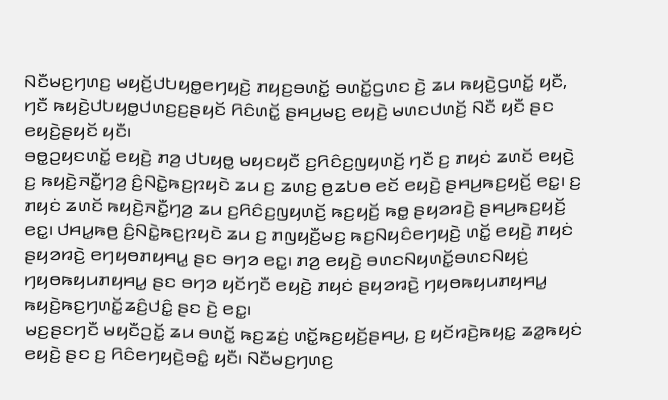ꤡꤢꤪꤗꤢ꤬ꤚꤛꤢ꤬ ꤗꤟꤢꤩ꤬ꤓꤝꤟꤥ꤭ꤕꤚꤟꤢꤧ꤬ ꤊꤟꤢ꤬ꤋꤛꤢꤩ꤭ ꤋꤛꤢꤩ꤭ꤞꤛꤢ ꤢꤧ꤬ ꤘꤣ ꤒꤟꤢꤧ꤬ꤞꤛꤢꤩ꤭ ꤟꤢꤪ, ꤚꤢꤪ ꤒꤟꤢꤧ꤬ꤓꤝꤟꤥ꤭ꤓꤛꤢ꤬ꤢ꤬ꤔꤟꤢꤩ ꤖꤢꤨꤛꤢꤩ꤭ ꤔꤌꤣ꤬ꤗꤢ꤬ ꤕꤟꤢꤧ꤬ ꤗꤛꤢꤓꤛꤢꤩ꤬ ꤡꤢꤪ ꤟꤢꤪ ꤔꤢ ꤕꤟꤢꤧ꤬ꤔꤟꤢꤩ ꤟꤢꤪ꤯
ꤋꤥ꤭ꤑꤟꤢꤛꤢꤩ꤭ ꤕꤟꤢꤧ꤬ ꤊꤤ꤬ ꤓꤝꤟꤥ꤭ ꤗꤟꤢꤟꤢꤪ ꤢ꤬ꤖꤢꤨꤢ꤬ꤜꤟꤛꤢꤩ꤬ ꤚꤢꤪ ꤢ꤬ ꤊꤟꤢꤦ ꤘꤛꤢꤩ ꤕꤟꤢꤧ꤬ ꤢ꤬ ꤒꤟꤢꤧ꤬ꤏꤢꤪ꤭ꤚꤤ꤬ ꤢꤨ꤬ꤡꤢꤧ꤭ꤒꤢ꤬ꤐꤟꤢꤧ ꤘꤣ ꤢ꤬ ꤘꤛꤢ꤬ ꤥ꤬ꤘꤝꤥ ꤕꤢꤩ ꤕꤟꤢꤧ꤬ ꤔꤌꤣ꤬ꤒꤢ꤬ꤟꤢꤩ꤬ ꤕꤢ꤭꤯ ꤢ꤬ ꤊꤟꤢꤦ ꤘꤛꤢꤩ ꤒꤟꤢꤧ꤬ꤏꤢꤪ꤭ꤚꤤ꤬ ꤘꤣ ꤢ꤬ꤖꤢꤨꤢ꤬ꤜꤟꤛꤢꤩ꤬ ꤒꤢ꤬ꤟꤢꤩ꤬ ꤒꤥ꤭ ꤔꤟꤤꤙꤢꤧ꤬ ꤔꤌꤣ꤬ꤒꤢ꤬ꤟꤢꤩ꤬ ꤕꤢ꤭꤯ ꤓꤌꤣ꤭ꤒꤥ꤬ ꤢꤨ꤬ꤡꤢꤧ꤭ꤒꤢ꤬ꤐꤟꤢꤧ ꤘꤣ ꤢ꤬ ꤊꤜꤟꤢꤪ꤬ꤗꤢ꤬ ꤒꤢ꤬ꤡꤟꤢꤨꤕꤚꤟꤢꤧ꤬ ꤛꤢꤩ꤭ ꤕꤟꤢꤧ꤬ ꤊꤟꤢꤦ ꤔꤟꤤꤙꤢꤧ꤬ ꤕꤚꤟꤥꤊꤟꤌꤣ꤭ ꤔꤢ ꤋꤚꤤ ꤕꤢ꤭꤯ ꤊꤤ꤬ ꤕꤟꤢꤧ꤬ ꤋꤛꤢꤡꤟꤛꤢꤩ꤭ꤋꤛꤢꤡꤟꤢꤦ꤬ ꤚꤟꤥꤒꤟꤣꤊꤟꤌꤣ꤭ ꤔꤢ ꤋꤚꤤ ꤟꤢꤩꤚꤢꤪ ꤕꤟꤢꤧ꤬ ꤊꤟꤢꤦ ꤔꤟꤤꤙꤢꤧ꤬ ꤚꤟꤥꤒꤟꤣꤊꤟꤌꤣ꤭ ꤒꤟꤢꤧ꤬ꤒꤢ꤬ꤚꤛꤢꤩ꤭ꤘꤢꤨ꤬ꤓꤢꤨ꤭ ꤔꤢ ꤢꤧ꤬ ꤕꤢ꤭꤯
ꤗꤢ꤬ꤔꤢꤚꤢꤪ ꤗꤟꤢꤪꤑꤢꤩ꤭ ꤘꤣ ꤋꤛꤢꤩ꤭ ꤒꤢ꤬ꤘꤢꤦ꤬ ꤛꤢꤩ꤭ꤒꤢ꤬ꤟꤢꤩ꤬ꤔꤌꤣ꤬, ꤢ꤬ ꤟꤢꤩꤙꤢꤧ꤬ꤒꤟꤢ꤭ ꤘꤤ꤭ꤒꤟꤢꤦ ꤕꤟꤢꤧ꤬ ꤔꤢ ꤢ꤬ ꤖꤢꤨꤕꤚꤟꤢꤧ꤬ꤋꤢꤨ꤭ ꤟꤢꤪ꤯ ꤡꤢꤪꤗꤢ꤬ꤚꤛꤢ꤬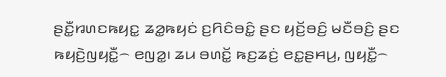ꤔꤢꤪ꤭ꤙꤛꤢꤒꤟꤢ꤭ ꤘꤤ꤭ꤒꤟꤢꤦ ꤢ꤬ꤖꤢꤨꤋꤢꤨ꤭ ꤔꤢ ꤟꤢꤩ꤬ꤋꤢꤨ꤬ ꤗꤢꤪꤋꤢꤨ꤬ ꤔꤢ ꤒꤟꤢꤧ꤬ꤜꤟꤢꤪ꤭꤮ ꤕꤜꤤ꤭꤯ ꤘꤣ ꤋꤛꤢꤩ꤭ ꤒꤢ꤬ꤘꤢꤦ꤬ ꤕꤢ꤭ꤔꤌꤣ꤬, ꤜꤟꤢꤪ꤭꤮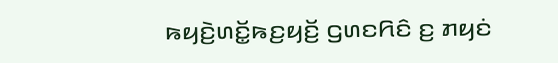ꤒꤟꤢꤧ꤬ꤛꤢꤩ꤭ꤒꤢ꤬ꤟꤢꤩ꤬ ꤞꤛꤢꤖꤢꤨ ꤢ꤬ ꤊꤟꤢꤦ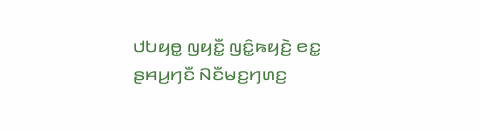ꤓꤝꤟꤥ꤭ ꤜꤟꤢꤪ꤭ ꤜꤢꤨ꤭ꤒꤟꤢꤧ꤬ ꤕꤢ꤭ ꤔꤌꤣ꤬ꤚꤢꤪ ꤡꤢꤪꤗꤢ꤬ꤚꤛꤢ꤬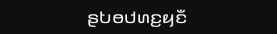ꤔꤝꤥꤓꤛꤢ꤬ꤟꤢꤪ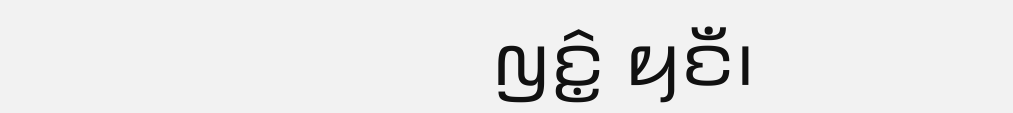ꤜꤢꤨ꤭ ꤟꤢꤪ꤯